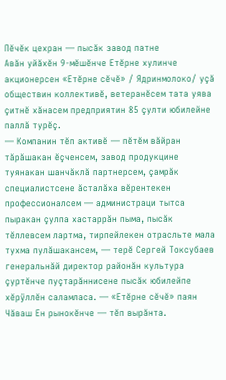Пĕчĕк цехран — пысăк завод патне
Авăн уйăхĕн 9-мĕшĕнче Етĕрне хулинче акционерсен «Етĕрне сĕчĕ» / Ядринмолоко/ уçă обществин коллективĕ, ветеранĕсем тата уява çитнĕ хăнасем предприятин 85 çулти юбилейне паллă турĕç.
— Компанин тĕп активĕ — пĕтĕм вăйран тăрăшакан ĕçченсем, завод продукцине туянакан шанчăклă партнерсем, çамрăк специалистсене ăсталăха вĕрентекен профессионалсем — администраци тытса пыракан çулпа хастаррăн пыма, пысăк тĕллевсем лартма, тирпейлекен отрасльте мала тухма пулăшакансем, — терĕ Сергей Токсубаев генеральнăй директор районăн культура çуртĕнче пуçтарăннисене пысăк юбилейпе хĕрÿллĕн саламласа. — «Етĕрне сĕчĕ» паян Чăваш Ен рынокĕнче — тĕп вырăнта.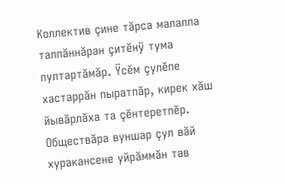Коллектив çине тăрса малалла талпăннăран çитĕнÿ тума пултартăмăр. Ÿсĕм çулĕпе хастаррăн пыратпăр, кирек хăш йывăрлăха та çĕнтеретпĕр. Обществăра вуншар çул вăй хуракансене уйрăммăн тав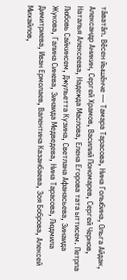тăватăп. Вĕсен йышĕнче — Тамара Тарасова, Нина Голыбина, Ольга Айдак, Александр Аникин, Сергей Храмов, Василий Пономарев, Сергей Чернов, Наталья Алексеева, Надежда Маслова, Елена Егорова тата ыттисем. Петрпа Любовь Сайкинсем, Джульетта Кузина, Светлана Афанасьева, Зинаида Жукова, Галина Синева, Зинаида Медведева, Нина Тарасова, Людмила Димитриева, Иван Ермолаев, Валентина Казанбаева, Зоя Боброва, Алексей Михайлов,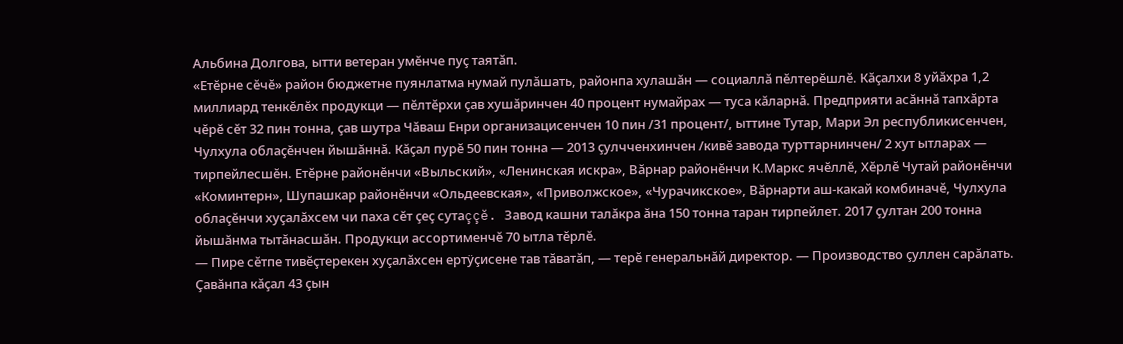Альбина Долгова, ытти ветеран умĕнче пуç таятăп.
«Етĕрне сĕчĕ» район бюджетне пуянлатма нумай пулăшать, районпа хулашăн — социаллă пĕлтерĕшлĕ. Кăçалхи 8 уйăхра 1,2 миллиард тенкĕлĕх продукци — пĕлтĕрхи çав хушăринчен 40 процент нумайрах — туса кăларнă. Предприяти асăннă тапхăрта чĕрĕ сĕт 32 пин тонна, çав шутра Чăваш Енри организацисенчен 10 пин /31 процент/, ыттине Тутар, Мари Эл республикисенчен, Чулхула облаçĕнчен йышăннă. Кăçал пурĕ 50 пин тонна — 2013 çулчченхинчен /кивĕ завода турттарнинчен/ 2 хут ытларах — тирпейлесшĕн. Етĕрне районĕнчи «Выльский», «Ленинская искра», Вăрнар районĕнчи К.Маркс ячĕллĕ, Хĕрлĕ Чутай районĕнчи «Коминтерн», Шупашкар районĕнчи «Ольдеевская», «Приволжское», «Чурачикское», Вăрнарти аш-какай комбиначĕ, Чулхула облаçĕнчи хуçалăхсем чи паха сĕт çеç сутаççĕ. Завод кашни талăкра ăна 150 тонна таран тирпейлет. 2017 çултан 200 тонна йышăнма тытăнасшăн. Продукци ассортименчĕ 70 ытла тĕрлĕ.
— Пире сĕтпе тивĕçтерекен хуçалăхсен ертÿçисене тав тăватăп, — терĕ генеральнăй директор. — Производство çуллен сарăлать. Çавăнпа кăçал 43 çын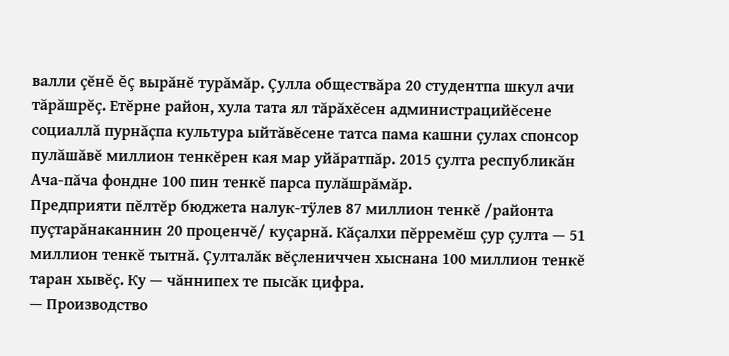валли çĕнĕ ĕç вырăнĕ турăмăр. Çулла обществăра 20 студентпа шкул ачи тăрăшрĕç. Етĕрне район, хула тата ял тăрăхĕсен администрацийĕсене социаллă пурнăçпа культура ыйтăвĕсене татса пама кашни çулах спонсор пулăшăвĕ миллион тенкĕрен кая мар уйăратпăр. 2015 çулта республикăн Ача-пăча фондне 100 пин тенкĕ парса пулăшрăмăр.
Предприяти пĕлтĕр бюджета налук-тÿлев 87 миллион тенкĕ /районта пуçтарăнаканнин 20 проценчĕ/ куçарнă. Кăçалхи пĕрремĕш çур çулта — 51 миллион тенкĕ тытнă. Çулталăк вĕçлениччен хыснана 100 миллион тенкĕ таран хывĕç. Ку — чăннипех те пысăк цифра.
— Производство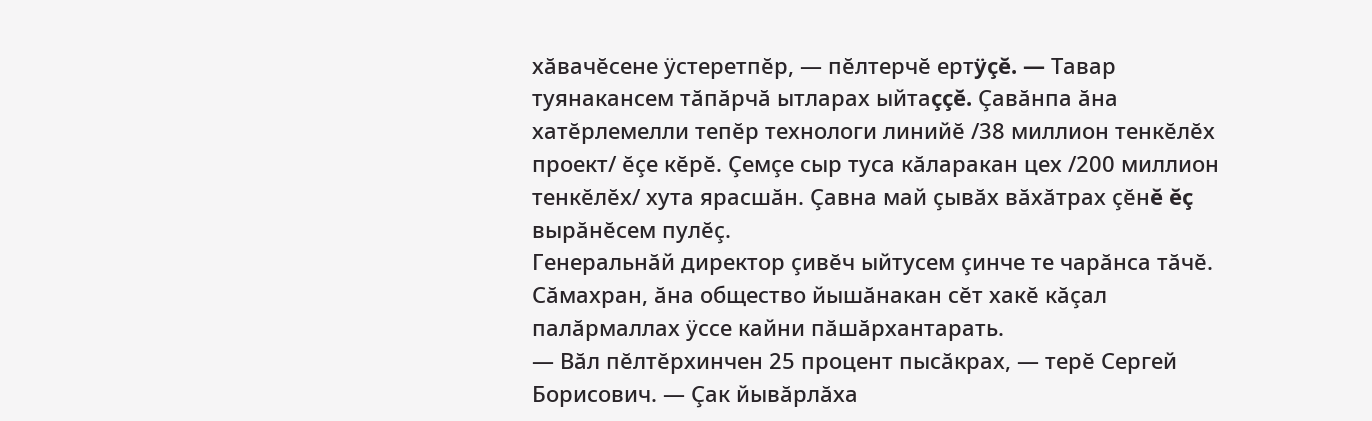хăвачĕсене ÿстеретпĕр, — пĕлтерчĕ ертÿçĕ. — Тавар туянакансем тăпăрчă ытларах ыйтаççĕ. Çавăнпа ăна хатĕрлемелли тепĕр технологи линийĕ /38 миллион тенкĕлĕх проект/ ĕçе кĕрĕ. Çемçе сыр туса кăларакан цех /200 миллион тенкĕлĕх/ хута ярасшăн. Çавна май çывăх вăхăтрах çĕнĕ ĕç вырăнĕсем пулĕç.
Генеральнăй директор çивĕч ыйтусем çинче те чарăнса тăчĕ. Сăмахран, ăна общество йышăнакан сĕт хакĕ кăçал палăрмаллах ÿссе кайни пăшăрхантарать.
— Вăл пĕлтĕрхинчен 25 процент пысăкрах, — терĕ Сергей Борисович. — Çак йывăрлăха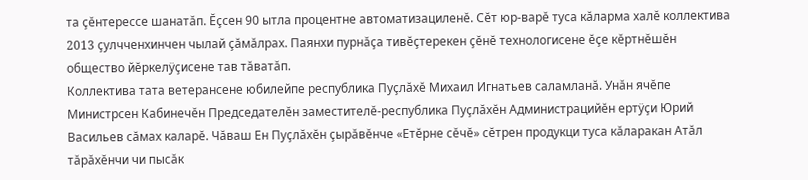та çĕнтерессе шанатăп. Ĕçсен 90 ытла процентне автоматизациленĕ. Сĕт юр-варĕ туса кăларма халĕ коллектива 2013 çулчченхинчен чылай çăмăлрах. Паянхи пурнăçа тивĕçтерекен çĕнĕ технологисене ĕçе кĕртнĕшĕн общество йĕркелÿçисене тав тăватăп.
Коллектива тата ветерансене юбилейпе республика Пуçлăхĕ Михаил Игнатьев саламланă. Унăн ячĕпе Министрсен Кабинечĕн Председателĕн заместителĕ-республика Пуçлăхĕн Администрацийĕн ертÿçи Юрий Васильев сăмах каларĕ. Чăваш Ен Пуçлăхĕн çырăвĕнче «Етĕрне сĕчĕ» сĕтрен продукци туса кăларакан Атăл тăрăхĕнчи чи пысăк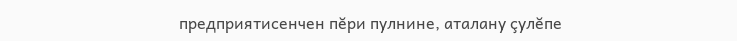предприятисенчен пĕри пулнине, аталану çулĕпе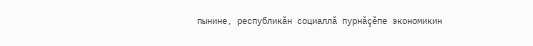пынине, республикăн социаллă пурнăçĕпе экономикин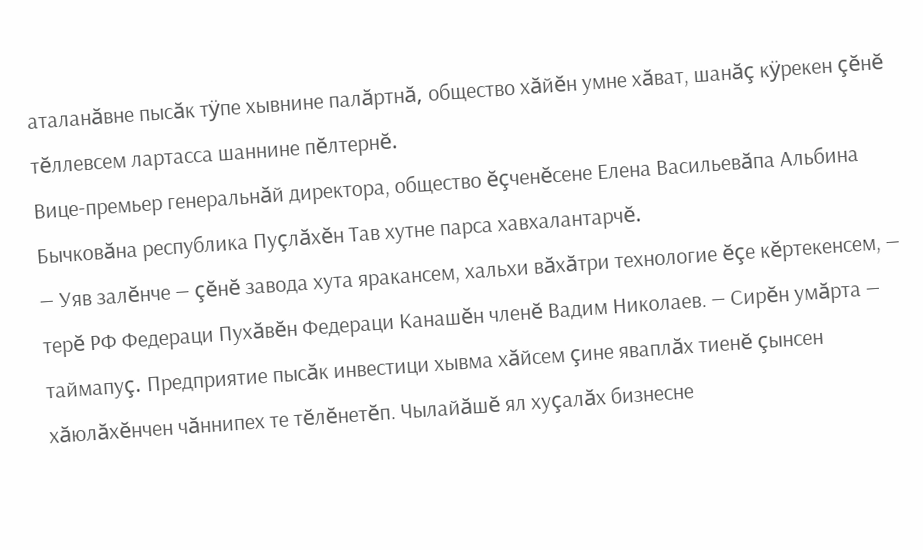аталанăвне пысăк тÿпе хывнине палăртнă, общество хăйĕн умне хăват, шанăç кÿрекен çĕнĕ тĕллевсем лартасса шаннине пĕлтернĕ.
Вице-премьер генеральнăй директора, общество ĕçченĕсене Елена Васильевăпа Альбина Бычковăна республика Пуçлăхĕн Тав хутне парса хавхалантарчĕ.
— Уяв залĕнче — çĕнĕ завода хута яракансем, хальхи вăхăтри технологие ĕçе кĕртекенсем, — терĕ РФ Федераци Пухăвĕн Федераци Канашĕн членĕ Вадим Николаев. — Сирĕн умăрта — таймапуç. Предприятие пысăк инвестици хывма хăйсем çине яваплăх тиенĕ çынсен хăюлăхĕнчен чăннипех те тĕлĕнетĕп. Чылайăшĕ ял хуçалăх бизнесне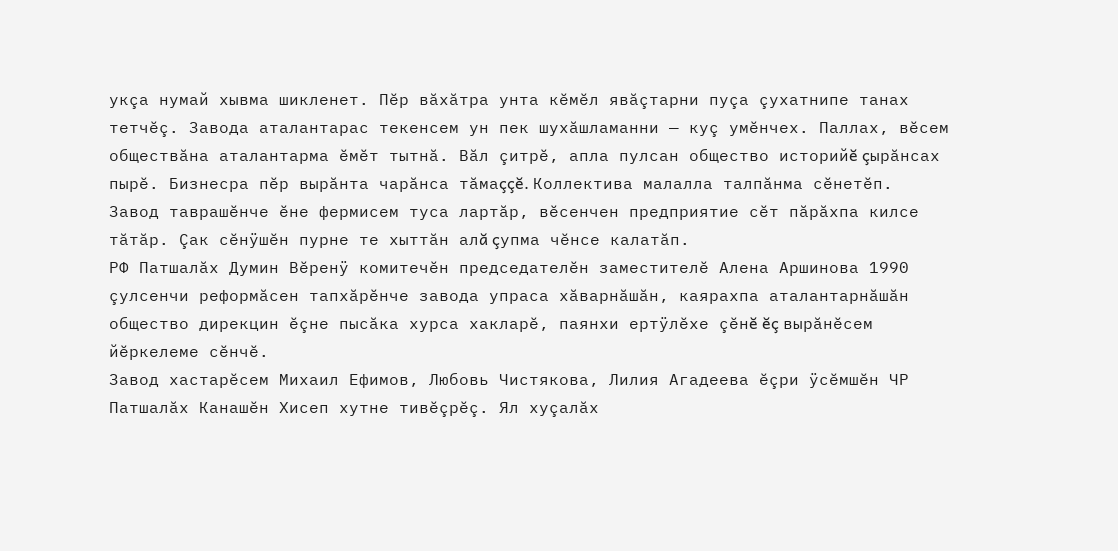укçа нумай хывма шикленет. Пĕр вăхăтра унта кĕмĕл явăçтарни пуçа çухатнипе танах тетчĕç. Завода аталантарас текенсем ун пек шухăшламанни — куç умĕнчех. Паллах, вĕсем обществăна аталантарма ĕмĕт тытнă. Вăл çитрĕ, апла пулсан общество историйĕ çырăнсах пырĕ. Бизнесра пĕр вырăнта чарăнса тăмаççĕ. Коллектива малалла талпăнма сĕнетĕп. Завод таврашĕнче ĕне фермисем туса лартăр, вĕсенчен предприятие сĕт пăрăхпа килсе тăтăр. Çак сĕнÿшĕн пурне те хыттăн алă çупма чĕнсе калатăп.
РФ Патшалăх Думин Вĕренÿ комитечĕн председателĕн заместителĕ Алена Аршинова 1990 çулсенчи реформăсен тапхăрĕнче завода упраса хăварнăшăн, каярахпа аталантарнăшăн общество дирекцин ĕçне пысăка хурса хакларĕ, паянхи ертÿлĕхе çĕнĕ ĕç вырăнĕсем йĕркелеме сĕнчĕ.
Завод хастарĕсем Михаил Ефимов, Любовь Чистякова, Лилия Агадеева ĕçри ÿсĕмшĕн ЧР Патшалăх Канашĕн Хисеп хутне тивĕçрĕç. Ял хуçалăх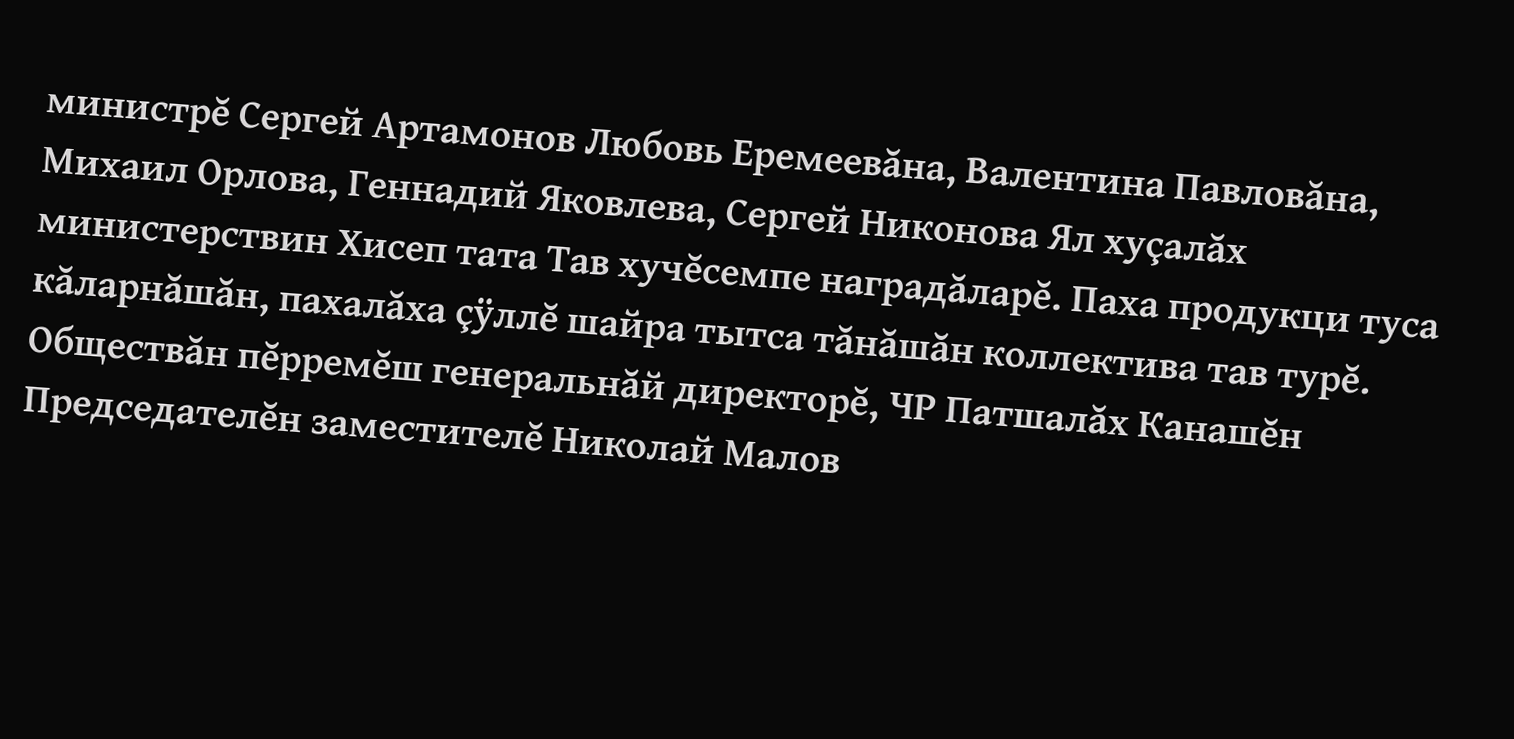министрĕ Сергей Артамонов Любовь Еремеевăна, Валентина Павловăна, Михаил Орлова, Геннадий Яковлева, Сергей Никонова Ял хуçалăх министерствин Хисеп тата Тав хучĕсемпе наградăларĕ. Паха продукци туса кăларнăшăн, пахалăха çÿллĕ шайра тытса тăнăшăн коллектива тав турĕ.
Обществăн пĕрремĕш генеральнăй директорĕ, ЧР Патшалăх Канашĕн Председателĕн заместителĕ Николай Малов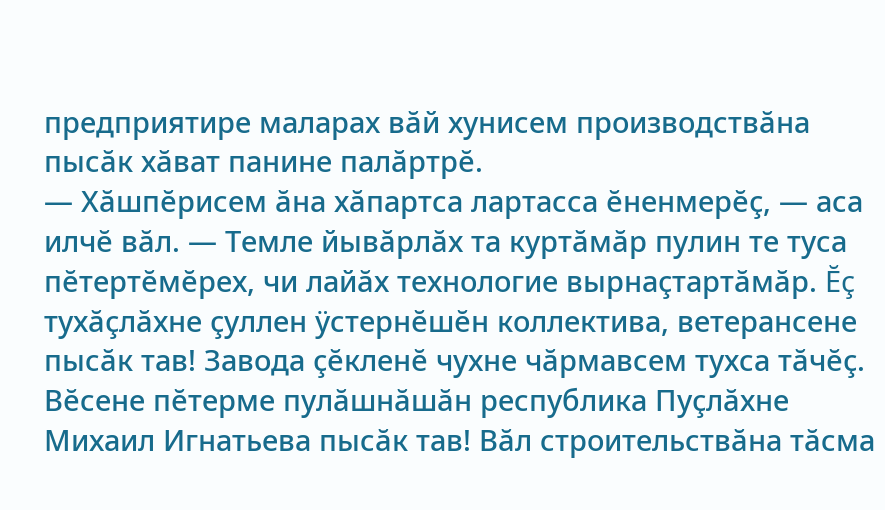предприятире маларах вăй хунисем производствăна пысăк хăват панине палăртрĕ.
— Хăшпĕрисем ăна хăпартса лартасса ĕненмерĕç, — аса илчĕ вăл. — Темле йывăрлăх та куртăмăр пулин те туса пĕтертĕмĕрех, чи лайăх технологие вырнаçтартăмăр. Ĕç тухăçлăхне çуллен ÿстернĕшĕн коллектива, ветерансене пысăк тав! Завода çĕкленĕ чухне чăрмавсем тухса тăчĕç. Вĕсене пĕтерме пулăшнăшăн республика Пуçлăхне Михаил Игнатьева пысăк тав! Вăл строительствăна тăсма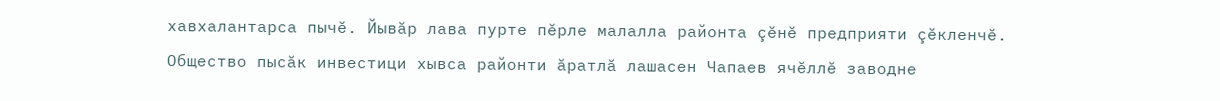хавхалантарса пычĕ. Йывăр лава пурте пĕрле малалла районта çĕнĕ предприяти çĕкленчĕ. Общество пысăк инвестици хывса районти ăратлă лашасен Чапаев ячĕллĕ заводне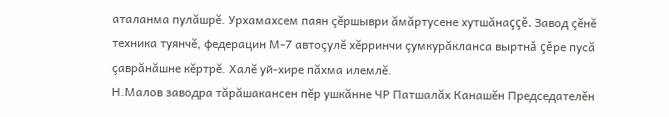аталанма пулăшрĕ. Урхамахсем паян çĕршыври ăмăртусене хутшăнаççĕ. Завод çĕнĕ техника туянчĕ, федерацин М-7 автоçулĕ хĕрринчи çумкурăкланса выртнă çĕре пусă çаврăнăшне кĕртрĕ. Халĕ уй-хире пăхма илемлĕ.
Н.Малов заводра тăрăшакансен пĕр ушкăнне ЧР Патшалăх Канашĕн Председателĕн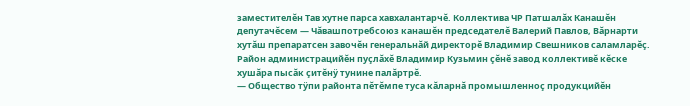заместителĕн Тав хутне парса хавхалантарчĕ. Коллектива ЧР Патшалăх Канашĕн депутачĕсем — Чăвашпотребсоюз канашĕн председателĕ Валерий Павлов, Вăрнарти хутăш препаратсен завочĕн генеральнăй директорĕ Владимир Свешников саламларĕç. Район администрацийĕн пуçлăхĕ Владимир Кузьмин çĕнĕ завод коллективĕ кĕске хушăра пысăк çитĕнÿ тунине палăртрĕ.
— Общество тÿпи районта пĕтĕмпе туса кăларнă промышленноç продукцийĕн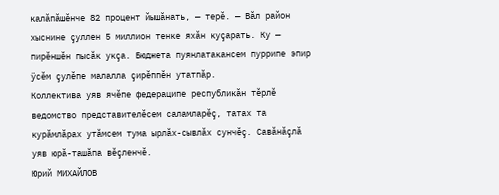калăпăшĕнче 82 процент йышăнать, — терĕ. — Вăл район хыснине çуллен 5 миллион тенке яхăн куçарать. Ку — пирĕншĕн пысăк укçа. Бюджета пуянлатакансем пуррипе эпир ÿсĕм çулĕпе малалла çирĕппĕн утатпăр.
Коллектива уяв ячĕпе федераципе республикăн тĕрлĕ ведомство представителĕсем саламларĕç, татах та курăмлăрах утăмсем тума ырлăх-сывлăх сунчĕç. Савăнăçлă уяв юрă-ташăпа вĕçленчĕ.
Юрий МИХАЙЛОВ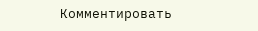Комментировать